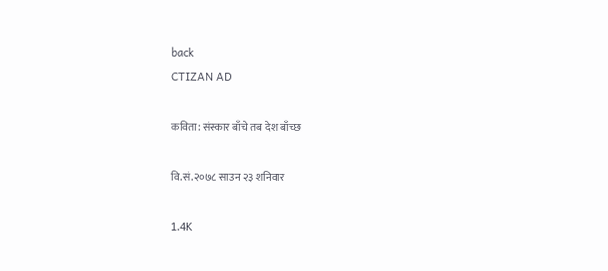back
CTIZAN AD

कविता: संस्कार बाँचे तब देश बाँच्छ

वि.सं.२०७८ साउन २३ शनिवार

1.4K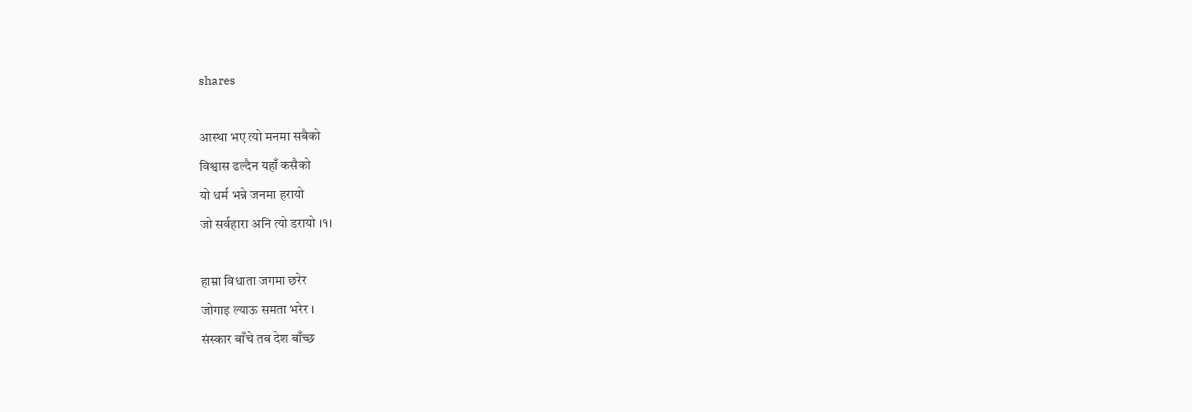shares

आस्था भए त्यो मनमा सबैको
विश्वास ढल्दैन यहाँ कसैको
यो धर्म भन्ने जनमा हरायो
जो सर्वहारा अनि त्यो डरायो ।१।

हाम्रा विधाता जगमा छरेर
जोगाइ ल्याऊ समता भरेर ।
संस्कार बाँचे तब देश बाँच्छ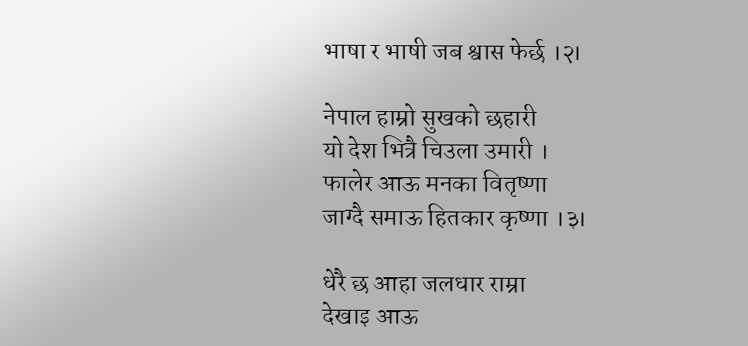भाषा र भाषी जब श्वास फेर्छ ।२।

नेपाल हाम्रो सुखको छहारी
यो देश भित्रै चिउला उमारी ।
फालेर आऊ मनका वितृष्णा
जाग्दै समाऊ हितकार कृष्णा ।३।

धेरै छ आहा जलधार राम्रा
देखाइ आऊ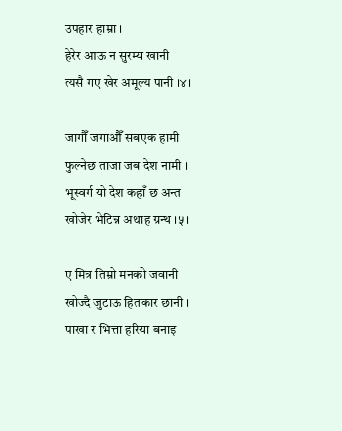उपहार हाम्रा ।
हेरेर आऊ न सुरम्य खानी
त्यसै गए खेर अमूल्य पानी ।४।

जागौँ जगाऔँ सबएक हामी
फुल्नेछ ताजा जब देश नामी ।
भूस्वर्ग यो देश कहाँ छ अन्त
खोजेर भेटिन्न अथाह ग्रन्थ ।५।

ए मित्र तिम्रो मनको जवानी
खोज्दै जुटाऊ हितकार छानी ।
पाखा र भित्ता हरिया बनाइ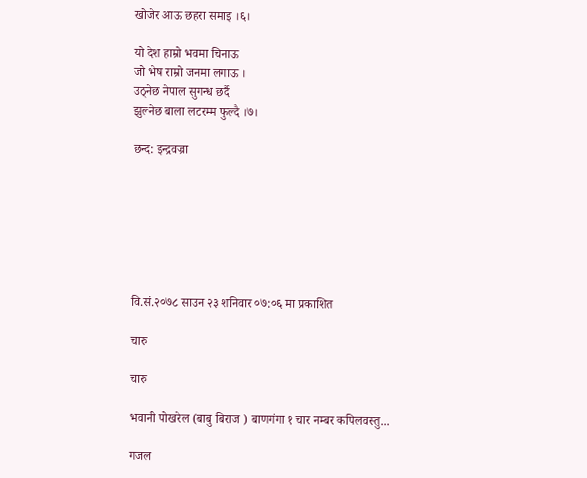खोजेर आऊ छहरा समाइ ।६।

यो देश हाम्रो भवमा चिनाऊ
जो भेष राम्रो जनमा लगाऊ ।
उठ्नेछ नेपाल सुगन्ध छर्दै
झुल्नेछ बाला लटरम्म फुल्दै ।७।

छन्द: इन्द्रवज्रा







वि.सं.२०७८ साउन २३ शनिवार ०७:०६ मा प्रकाशित

चारु

चारु

भवानी पोखरेल (बाबु बिराज ) बाणगंगा १ चार नम्बर कपिलवस्तु...

गजल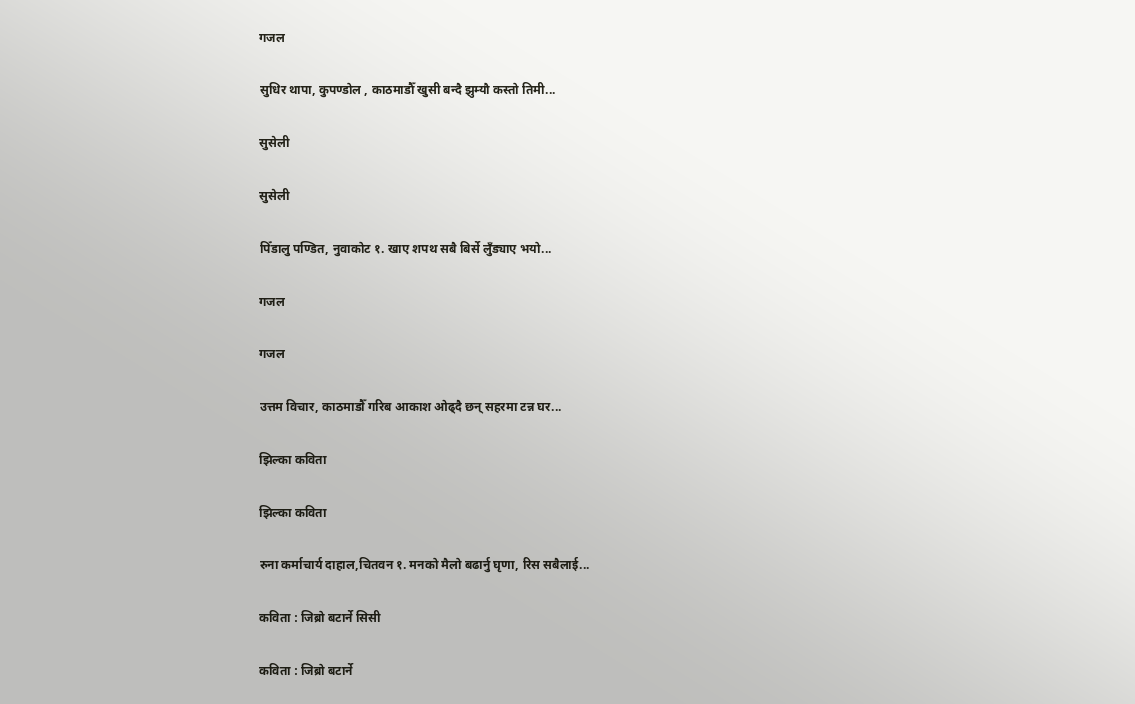गजल

सुधिर थापा, कुपण्डोल , काठमाडौँ खुसी बन्दै झुम्यौ कस्तो तिमी...

सुसेली

सुसेली

पिँडालु पण्डित, नुवाकोट १. खाए शपथ सबै बिर्से लुँड्याए भयो...

गजल

गजल

उत्तम विचार, काठमाडौँ गरिब आकाश ओढ्दै छन् सहरमा टन्न घर...

झिल्का कविता

झिल्का कविता

रुना कर्माचार्य दाहाल,चितवन १. मनको मैलो बढार्नु घृणा, रिस सबैलाई...

कविता : जिब्रो बटार्ने सिसी

कविता : जिब्रो बटार्ने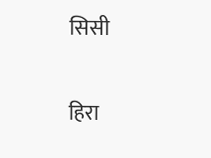सिसी

हिरा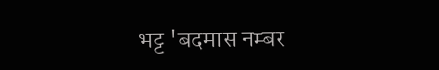भट्ट 'बदमास नम्बर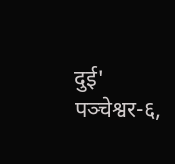दुई' पञ्चेश्वर-६,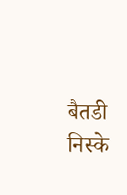बैतडी निस्के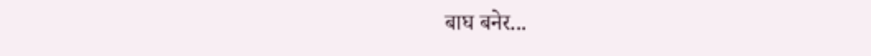बाघ बनेर...